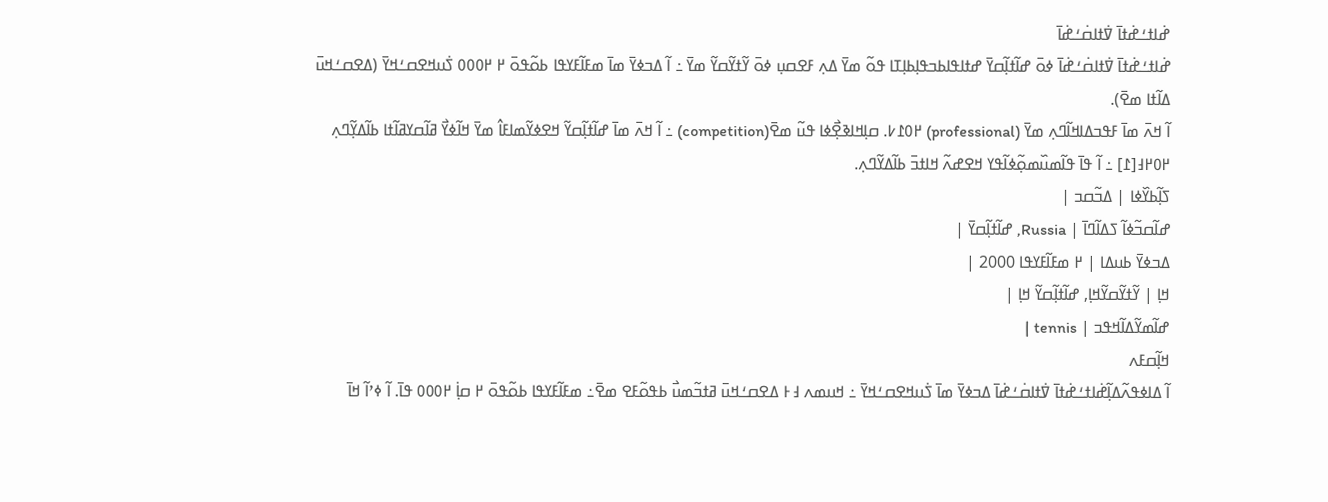ߝ߭ߊߙߑߝ߭ߙߊ߫ ߜ߭ߙߊߛ߭ߑߝ߭ߊ߫
ߝ߭ߊߙߑߝ߭ߙߊ߫ ߜ߭ߙߊߛ߭ߑߝ߭ߊ߫ ߦߋ߫ ߝߊ߬ߙߊ߲߬ߛߌ߫ ߝߙߊߟߊߕߏߟߊ߲ߕߊ߲ߠߊ ߟߋ߬ ߘߌ߫ ߡߍ߲ ߓߐߛߎ߲ ߦߋ߫ ߌ߬ߙߌ߬ߛߌ߬ ߘߌ߫ ߸ ߊ߬ ߡߏߦߌ߫ ߘߊ߫ ߘߓߊ߬ߓߌߟߊ ߕߋ߬ߟߋ߫ ߂ ߂߀߀߀ ߖ߭ߎߞߐߛߑߞߌ߫ (ߡߐߛߑߞߎ߫ ߡߊ߬ߙߊ ߘߐ߫).
ߊ߬ ߞߍ߫ ߘߊ߫ ߓߟߏߡߊߞߊ߬ߣߍ߲ ߘߌ߫ (professional) ߂߀߁߇. ߛߊ߲ߞߊߢߐ߲߯ߦߊ ߟߎ߬ ߘߐ߫(competition) ߸ ߊ߬ ߞߍ߫ ߘߊ߫ ߝߊ߬ߙߊ߲߬ߛߌ߬ ߞߐߦߌ߬ߘߊߓߊ߮ ߘߌ߫ ߞߊ߬ߦߌ߯ ߥߊ߬ߛߌߥߊ߬ߙߊ ߕߊ߬ߡߌ߲߬ߣߍ߲ ߂߀߂߃[߁] ߸ ߊ߬ ߟߊ߫ ߟߊ߬ߘߎ߰ߘߋ߲߬ߦߊ߬ߟߌ ߞߐߝߍ߬ ߞߊߙߏ߫ ߕߊ߬ߡߌ߬ߣߍ߲.
ߖߊ߲߬ߕߌ߰ߦߊ | ߡߏ߬ߛߏ |
ߝߊ߬ߛߏ߬ߦߊ߬ ߖߡߊ߬ߣߊ߫ | Russia, ߝߊ߬ߙߊ߲߬ߛߌ߫ |
ߡߏߦߌ߫ ߕߎߡߊ | ߂ ߘߓߊ߬ߓߌߟߊ 2000 |
ߞߊ߲ | ߌ߬ߙߌ߬ߛߌ߬ߞߊ߲, ߝߊ߬ߙߊ߲߬ߛߌ߬ ߞߊ߲ |
ߝߊ߬ߘߌ߬ߡߊ߬ߞߟߏ | tennis |
ߞߊ߲߬ߛߓߍ
ߊ߬ ߡߊߦߟߍ߬ߡߊ߲߬ߝ߭ߊߙߑߝ߭ߙߊ߫ ߜ߭ߙߊߛ߭ߑߝ߭ߊ߫ ߡߏߦߌ߫ ߘߊ߫ ߖ߭ߎߞߐߛߑߞߌ߫ ߸ ߞߎߘߍ ߃߅ ߡߐߛߑߞߎ߫ ߥߙߏ߬ߘߎ߯ ߕߟߋ߬ߓߐ ߘߐ߫߸ ߘߓߊ߬ߓߌߟߊ ߕߋ߬ߟߋ߫ ߂ ߛߊ߲߭ ߂߀߀߀ ߟߊ߫. ߊ߬ ߦߴߊ߬ ߞߊ߫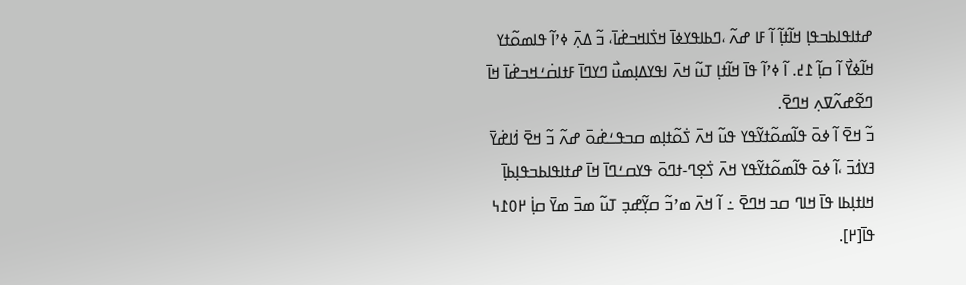ߝߙߊߟߊߕߏߟߊ߲ ߞߊ߬ߙߊ߲߬ ߊ߬ ߓߊ ߝߍ߬ ،ߣߕߊߟߌߦߊ߫ ߞߖ߭ߊߞߏߝ߭ߊ߫، ߏ߬ ߡߍ߲߫ ߦߴߊ߬ ߟߊߘߋ߬ߙߌ ߞߊ߬ߦߌ߯ ߊ߬ ߛߊ߲߬ ߁߄. ߊ߬ ߦߴߊ߬ ߟߊ߫ ߞߊ߬ߙߊ߲ ߠߎ߬ ߞߍ߫ ߊߟߌߡߊ߲ߘߎ߯ ߣߌߣߊ߫ ߓߙߊߛ߭ߑߞߏߝ߭ߊ߫ ߞߊ߫ ߣߐ߬ߝߍ߬ߜߍ߲ ߞߣߐ߫.
ߏ߬ ߞߐ߫ ߊ߬ ߦߋ߫ ߟߊ߬ߘߋ߬ߙߌ߬ߟߌ ߟߎ߬ ߞߍ߫ ߖ߭ߋ߬ߙߊ߲ߘ ߛߏߟߑߝ߭ߋ߫ ߝߍ߬ ߏ߬ ߞߐ߫ ߗ߭ߊߝ߭ߌ߫ ߔߌߗ߭ߏ߫ ،ߊ߬ ߦߋ߫ ߟߊ߬ߘߋ߬ߙߌ߬ߟߌ ߞߍ߫ ߖ߭ߐ߲ߣ-ߙߣߋ߫ ߟߌߛߑߣߊ߫ ߞߊ߫ ߝߙߊߟߊߕߏߟߊ߲ߕߊ߲߫ ߞߊߙߊ߲ߕߊ ߟߊ߫ ߞߊߣ ߛߏ ߞߣߐ߫ ߸ ߊ߬ ߞߍ߫ ߘߴߏ߬ ߛߌ߲߬ߝߏ߲ ߠߎ߬ ߘߏ߫ ߘߌ߫ ߛߊ߲߭ ߂߀߁߆ ߟߊ߫[߂].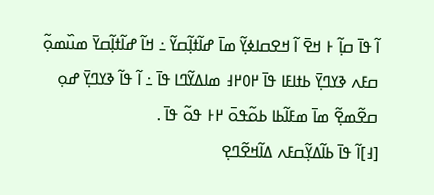ߊ߬ ߟߊ߫ ߛߊ߲߬ ߅ ߞߐ߫ ߊ߬ ߞߐߛߊߦߌ߲߬ ߘߊ߫ ߝߊ߬ߙߊ߲߬ߛߌ߬ ߸ ߞߊ߬ ߝߊ߬ߙߊ߲߬ߛߌ߫ ߘߎ߰ߘߋ߲߬ ߛߓߍ ߢߌߣߌ߲߫ ߕߙߊߓߊ ߟߊ߫ ߂߀߂߃ ߘߊߡߌ߬ߣߊ ߟߊ߫ ߸ ߊ߬ ߟߊ߬ ߢߌߣߌ߲߫ ߝߋ߲ ߛߐ߬ߘߐ߲߬ ߘߊ߫ ߘߓߊ߬ߕߊ ߕߋ߬ߟߋ߫ ߂߅ ߟߋ߬ ߟߊ߫ .
[߃]ߊ߬ ߟߊ߫ ߕߊ߬ߡߌ߲߬ߛߓߍ ߡߊ߬ߞߐ߬ߣߐ߲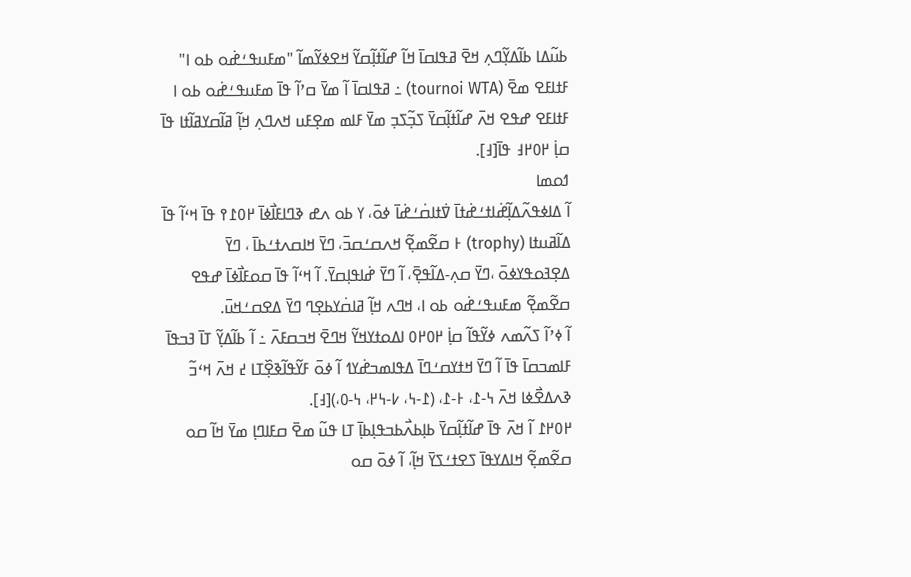ߕߎ߬ߡߊ ߕߊ߬ߡߌ߲߬ߣߍ߲ ߞߐ߫ ߥߟߊߛߊ߫ ߞߊ߬ ߝߊ߬ߙߊ߲߬ߛߌ߬ ߞߐߦߌ߬ߘߊ߬ "ߘߓߎߟߑߝ߭ߋ ߕߋ ߊ" ߓߙߊߓߐ ߘߐ߫ (tournoi WTA) ߸ ߥߟߊߛߊ߫ ߊ߬ ߘߌ߫ ߛߴߊ߬ ߟߊ߫ ߘߓߎߟߑߝ߭ߋ ߕߋ ߊ ߓߙߊߓߐ ߝߟߐ ߞߍ߫ ߝߊ߬ߙߊ߲߬ߛߌ߫ ߖߏ߲߬ߖߏ߲ ߘߌ߫ ߓߊߘ ߘߐ߲ߓߎ ߞߍߣߍ߲ ߞߊ߲߬ ߥߊ߬ߛߌߥߊ߬ߙߊ ߟߊ߫ ߛߊ߲߭ ߂߀߂߃ ߟߊ߫[߃].
ߗߋߘߊ
ߊ߬ ߡߊߦߟߍ߬ߡߊ߲߬ߝ߭ߊߙߑߝ߭ߙߊ߫ ߜ߭ߙߊߛ߭ߑߝ߭ߊ߫ ߦߋ߫، ߌ ߕߋ ߍߝ ߢߣߊߓߊ߯ߦߊ߫ ߂߀߁߉ ߟߊ߫ ߞߵߊ߬ ߟߊ߫ ߡߊ߬ߥߎߙߊ (trophy) ߅ ߛߐ߬ߘߐ߲߬ ߞߍߛߑߛߏ߫، ߣߌ߫ ߞߊߛߍߙߑߕߊ߫ ، ߣߌ߫ ߡߐ߲ߔߋߟߌߦߋ߫ ،ߣߌ߫ ߛߍ߲-ߡߊ߬ߟߐ߲߫، ߊ߬ ߣߌ߫ ߝ߭ߊߟߊ߲ߛߌ߫. ߊ߬ ߞߵߊ߬ ߟߊ߫ ߛߋߓߊ߯ߦߊ߫ ߝߟߐ ߛߐ߬ߘߐ߲߬ ߘߓߎߟߑߝ߭ߋ ߕߋ ߊ، ߞߣߍ ߞߊ߲߬ ߥߊߛ߭ߌߕߐ߲ߣ ߣߌ߫ ߡߐߛߑߞߎ߫.
ߊ߬ ߦߴߊ߬ ߖߍ߬ߘߍ ߦߌ߬ߟߊ߬ ߛߊ߲߭ ߂߀߂߀ ߊߡߋߙߌߞߌ߬ ߞߣߐ߫ ߞߏߛߓߍ߫ ߸ ߊ߬ ߕߊ߬ߡߌ߲߬ ߠߊ߫ ߔߏߟߊ߫ ߓߊߘߏߛߊ߫ ߟߊ߫ ߊ߬ ߣߌ߫ ߞߙߌߛߑߣߊ߫ ߡߟߊߘߏߝ߭ߌߗ ߊ߬ ߦߋ߫ ߓߌ߬ߟߊ߬ߢߐ߲߰ߠߊ ߄ ߞߍ߫ ߞߵߏ߬ ߢߍߡߐ߯ߦߊ ߞߍ߫ ߆-߁، ߅-߁، (߁-߆، ߇-߆߂، ߆-߀،)[߃].
߂߀߂߁ ߊ߬ ߞߍ߫ ߟߊ߫ ߝߊ߬ߙߊ߲߬ߛߌ߫ ߕߊ߲ߕߍ߯ߕߏߟߊ߲ߕߊ߲߫ ߠߊ ߟߎ߬ ߘߐ߫ ߛߓߊߣߊ߲ ߘߌ߫ ߞߊ߬ ߛߋ ߛߐ߬ߘߐ߲߬ ߞߊߡߌߟߊ߫ ߖߐߙߑߖߌ߫ ߞߊ߲߬، ߊ߬ ߦߋ߫ ߛߋ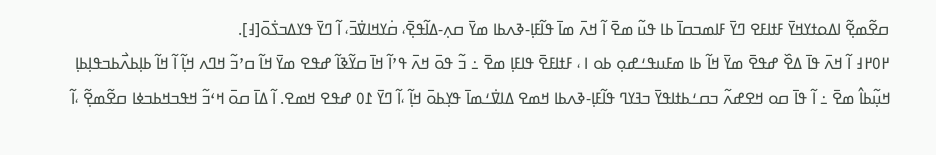ߛߐ߬ߘߐ߲߬ ߊߡߋߙߌߞߌ߫ ߓߙߊߓߐ ߣߌ߫ ߓߊߘߏߛߊ߫ ߕߊ ߟߎ߬ ߘߐ߫ ߊ߬ ߞߍ߫ ߘߊ߫ ߟߊ߬ߓߊ߲-ߢߍߕߊ ߘߌ߫ ߛߍ߲-ߡߊ߬ߟߐ߲߫، ߛ߭ߌߞߊߜ߭ߏ߫، ߊ߬ ߣߌ߫ ߟߌߡߏߖ߭ߋ߫[߃].
߂߀߂߃ ߊ߬ ߞߍ߫ ߟߊ߫ ߡߐ߰ ߝߟߐ߫ ߘߌ߫ ߞߊ߬ ߕߊ ߘߓߎߟߑߝߋ߲ ߕߋ ߊ ، ߓߙߊߓߐ߫ ߟߊߓߊ߲ ߘߐ߫ ߸ ߏ߬ ߟߋ߫ ߞߍ߫ ߟߴߊ߬ ߞߊ߫ ߛߌ߬ߢߊ߬ ߝߟߐ ߘߌ߫ ߞߊ߬ ߛߴߏ߬ ߞߣߍ ߞߊ߲߬ ߊ߬ ߞߊ߬ ߕߊ߲ߕߍ߯ߕߏߟߊ߲ߕߊ߲ ߞߎ߲߬ߕߊ߮ ߘߐ߫ ߸ ߊ߬ ߟߊ߫ ߛߋ ߞߐߝߍ߬ ߏߛߑߕߙߊߟߌ߫ ߏߔߌߣ ߟߊ߬ߓߊ߲-ߢߍߕߊ ߞߘߐ ߡߊߜ߭ߑߘߊ߫ ߟߌ߲ߕߋ߫ ߞߊ߲߬ ،ߊ߬ ߣߌ߫ ߁߀ ߝߟߐ ߞߘߐ. ߊ߬ ߡߊ߫ ߛߋ߫ ߞߵߏ߬ ߞߟߏߞߕߏߦߊ ߛߐ߬ߘߐ߲߬ ،ߊ߬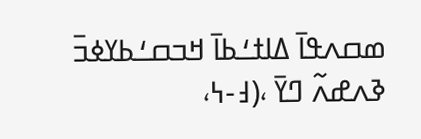ߘߛߍߟߊ߫ ߡߊߙߑߕߊ߫ ߞߏߛߑߕߌߦߏ߫ ߢߍߝߍ߬ ߣߌ߫ ،(߃-߆،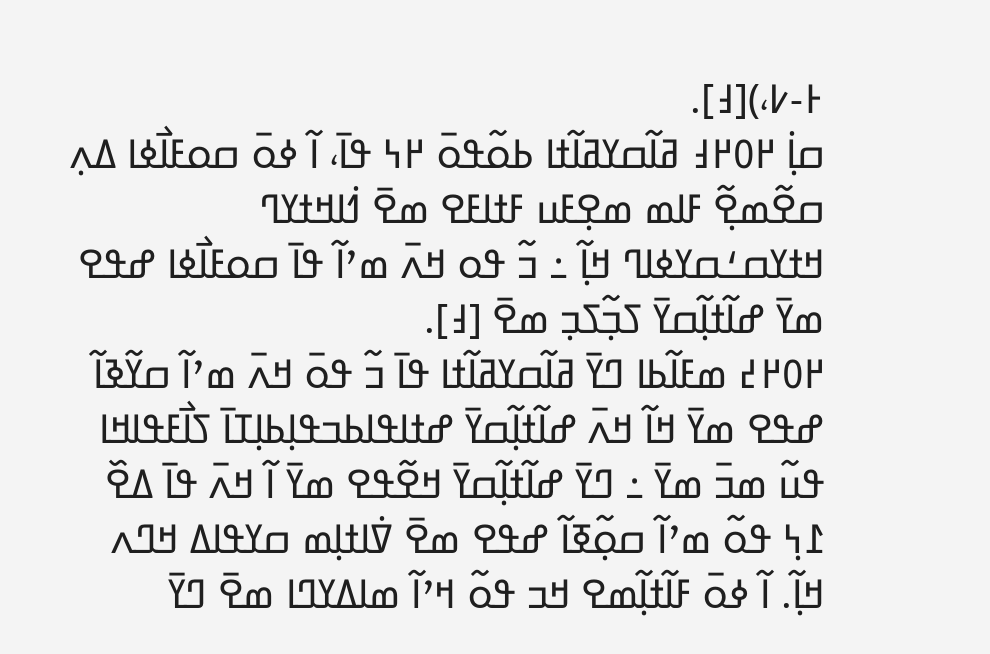߅-߇،)[߃].
ߛߊ߲߭ ߂߀߂߃ ߥߊ߬ߛߌߥߊ߬ߙߊ ߕߋ߬ߟߋ߫ ߂߆ ߟߊ߫، ߊ߬ ߦߋ߫ ߛߋߓߊ߯ߦߊ ߡߍ߲ ߛߐ߬ߘߐ߲߬ ߓߊߘ ߘߐ߲ߓߎ ߓߙߊߓߐ ߘߐ߫ ߗ߭ߊߞߙߌߣ ߞߙߌߛߑߛߌߦߊߣ ߞߊ߲߬ ߸ ߏ߬ ߟߋ ߞߍ߫ ߘߴߊ߬ ߟߊ߫ ߛߋߓߊ߯ߦߊ ߝߟߐ ߘߌ߫ ߝߊ߬ߙߊ߲߬ߛߌ߫ ߖߏ߲߬ߖߏ߲ ߘߐ߫ [߃].
߂߀߂߄ ߘߓߊ߬ߕߊ ߣߌ߫ ߥߊ߬ߛߌߥߊ߬ߙߊ ߟߊ߫ ߏ߬ ߟߋ߫ ߞߍ߫ ߘߴߊ߬ ߛߌ߬ߢߊ߬ ߝߟߐ ߘߌ߫ ߞߊ߬ ߞߍ߫ ߝߊ߬ߙߊ߲߬ߛߌ߫ ߝߙߊߟߊߕߏߟߊ߲ߕߊ߲ߠߊ߫ ߖߊ߯ߓߟߊߞߊ ߟߎ߬ ߘߏ߫ ߘߌ߫ ߸ ߣߌ߫ ߝߊ߬ߙߊ߲߬ߛߌ߫ ߞߐ߬ߟߐ ߘߌ߫ ߊ߬ ߞߍ߫ ߟߊ߫ ߡߐ߰ ߁߆߲ ߟߋ߬ ߘߴߊ߬ ߛߋ߲߬ߧߊ߬ ߝߟߐ ߘߐ߫ ߜ߭ߊߙߊ߲ߘ ߛߌߟߊߡ ߞߣߍ ߞߊ߲߬. ߊ߬ ߦߋ߫ ߓߊ߬ߙߊ߲߬ߘߐ ߞߏ ߟߋ߬ ߞߴߊ߬ ߘߊߡߌߣߊ ߘߐ߫ ߣߌ߫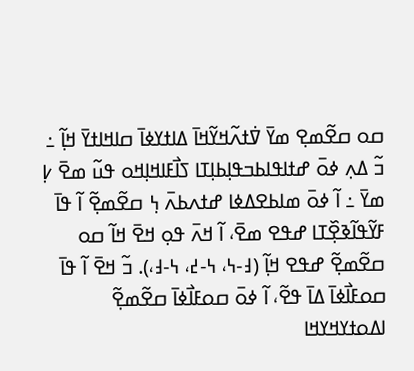ߛߋ ߛߐ߬ߘߐ߲ ߘߌ߫ ߜ߭ߙߍ߬ߞߌ߬ߞߊ߫ ߡߊߙߌߦߊ߫ ߛߊߞߊߙߌ߫ ߞߊ߲߬ ߸ ߏ߬ ߡߍ߲ ߦߋ߫ ߝߙߊߟߊߕߏߟߊ߲ߕߊ߲ߠߊ ߖߊ߯ߓߊߞߊ߲ߞߋ ߟߎ߬ ߘߐ߫ ߇߲ ߘߌ߫ ߸ ߊ߬ ߦߋ߫ ߘߊߕߐߡߦߊ ߝߙߍߕߍ߫ ߆߲ ߛߐ߬ߘߐ߲߬ ߊ߬ ߟߊ߫ ߓߌ߬ߟߊ߬ߢߐ߲߰ߠߊ ߝߟߐ ߘߐ߫، ߊ߬ ߞߍ߫ ߟߋ߲ ߞߐ߫ ߞߊ߬ ߛߋ ߛߐ߬ߘߐ߲߬ ߝߟߐ ߞߊ߲߬ (߃-߆، ߆-߄، ߆-߃،). ߏ߬ ߞߐ߫ ߊ߬ ߟߊ߫ ߛߋߓߊ߯ߦߊ߫ ߡߊ߫ ߟߐ߬، ߊ߬ ߦߋ߫ ߛߋߓߊ߯ߦߊ߫ ߛߐ߬ߘߐ߲߬ ߊߡߋߙߌߞߌߞߊ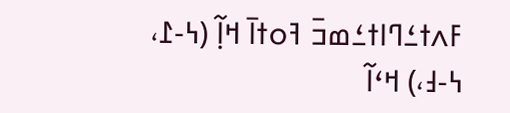ߓߍߙߑߣߊߙߑߘߏ߫ ߔߋߙߊ߫ ߞߊ߲߬ (߆-߁، ߆-߃،) ߞߵߊ߬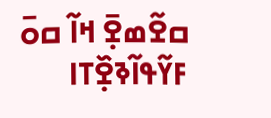ߛߐ߬ߘߐ߲߫ ߞߊ߬ ߛߋ߫ ߓߌ߬ߟߊ߬ߢߐ߲߰ߠߊ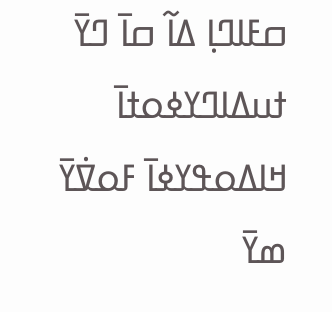ߛߓߊߣߊ߲ ߡߊ߬ ߛߊ߫ ߣߌ߫ ߙߎߡߊߣߌߦߋߙߊ߫ ߞߊߡߋߟߌߦߊ߫ ߓߋߜ߭ߌ߫ ߘߌ߫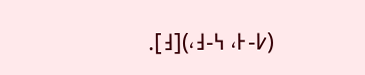(߇-߅، ߆-߃،)[߃].